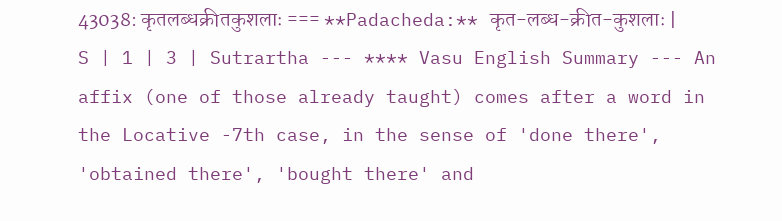43038: कृतलब्धक्रीतकुशलाः === **Padacheda:** कृत-लब्ध-क्रीत-कुशलाः | S | 1 | 3 | Sutrartha --- **** Vasu English Summary --- An affix (one of those already taught) comes after a word in the Locative -7th case, in the sense of 'done there', 'obtained there', 'bought there' and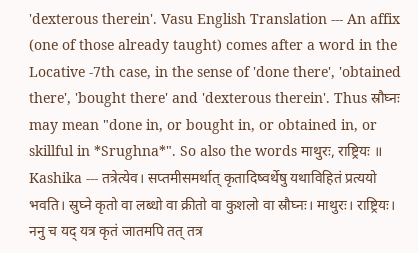'dexterous therein'. Vasu English Translation --- An affix (one of those already taught) comes after a word in the Locative -7th case, in the sense of 'done there', 'obtained there', 'bought there' and 'dexterous therein'. Thus स्रौघ्नः may mean "done in, or bought in, or obtained in, or skillful in *Srughna*". So also the words माथुरः, राष्ट्रियः ॥ Kashika --- तत्रेत्येव। सप्तमीसमर्थात् कृतादिष्वर्थेषु यथाविहितं प्रत्ययो भवति। स्रुघ्ने कृतो वा लब्धो वा क्रीतो वा कुशलो वा स्रौघ्नः। माथुरः। राष्ट्रियः। ननु च यद् यत्र कृतं जातमपि तत् तत्र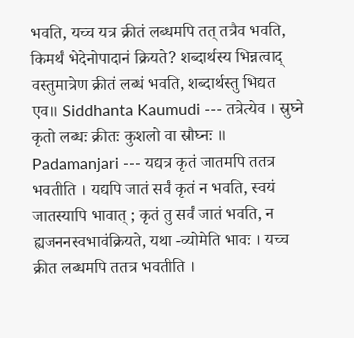भवति, यच्च यत्र क्रीतं लब्धमपि तत् तत्रैव भवति, किमर्थं भेदेनोपादानं क्रियते? शब्दार्थस्य भिन्नत्वाद् वस्तुमात्रेण क्रीतं लब्धं भवति, शब्दार्थस्तु भिद्यत एव॥ Siddhanta Kaumudi --- तत्रेत्येव । स्रुघ्ने कृतो लब्धः क्रीतः कुशलो वा स्रौघ्नः ॥ Padamanjari --- यद्यत्र कृतं जातमपि ततत्र भवतीति । यद्यपि जातं सर्वं कृतं न भवति, स्वयं जातस्यापि भावात् ; कृतं तु सर्वं जातं भवति, न ह्यजननस्वभावंक्रियते, यथा -व्योमेति भावः । यच्च क्रीत लब्धमपि ततत्र भवतीति ।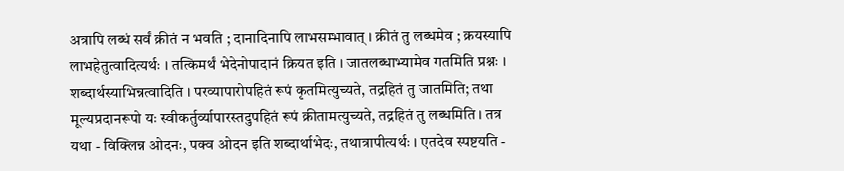अत्रापि लब्धं सर्वं क्रीतं न भवति ; दानादिनापि लाभसम्भावात् । क्रीतं तु लब्धमेव ; क्रयस्यापि लाभहेतुत्वादित्यर्थः । तत्किमर्थं भेदेनोपादानं क्रियत इति । जातलब्धाभ्यामेव गतमिति प्रश्नः । शब्दार्थस्याभिन्नत्वादिति । परव्यापारोपहितं रूपं कृतमित्युच्यते, तद्रहितं तु जातमिति; तथा मूल्यप्रदानरूपो यः स्वीकर्तुर्व्यापारस्तदुपहितं रूपं क्रीतामत्युच्यते, तद्रहितं तु लब्धमिति । तत्र यथा - विक्लिन्न ओदनः, पक्व ओदन इति शब्दार्थाभेदः, तथात्रापीत्यर्थः । एतदेव स्पष्टयति -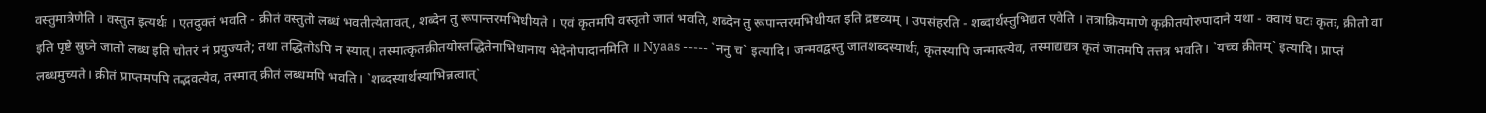वस्तुमात्रेणेति । वस्तुत इत्यर्थः । एतदुक्तं भवति - क्रीतं वस्तुतो लब्धं भवतीत्येतावत्, शब्देन तु रूपान्तरमभिधीयते । एवं कृतमपि वस्तृतो जातं भवति, शब्देन तु रूपान्तरमभिधीयत इति द्रष्टव्यम् । उपसंहरति - शब्दार्थस्तुभिद्यत एवेति । तत्राक्रियमाणे कृक्रीतयोरुपादाने यथा - क्वायं घटः कृतः, क्रीतो वा इति पृष्टे स्रुघ्ने जातो लब्ध इति चोतरं नं प्रयुज्यते; तथा तद्धितोऽपि न स्यात्। तस्मात्कृतक्रीतयोस्तद्धितेनाभिधानाय भेदेनोपादानमिति ॥ Nyaas ----- `ननु च` इत्यादि। जन्मवद्वस्तु जातशब्दस्यार्थः, कृतस्यापि जन्मास्त्येव, तस्माद्यद्यत्र कृतं जातमपि तत्तत्र भवति। `यच्च क्रीतम्` इत्यादि। प्राप्तं लब्धमुच्यते। क्रीतं प्राप्तमपपि तद्भवत्येव, तस्मात् क्रीतं लब्धमपि भवति। `शब्दस्यार्थस्याभिन्नत्वात्`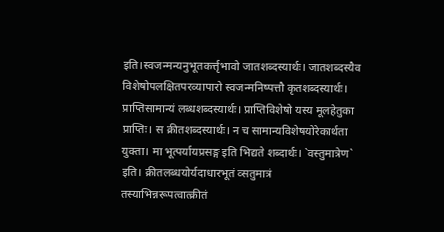इति।स्वजन्मन्यनुभूतकर्त्तृभावो जातशब्दस्यार्थः। जातशब्दस्यैव विशेषोपलक्षितपरव्यापारो स्वजन्मनिष्पत्तौ कृतशब्दस्यार्थः। प्राप्तिसामान्यं लब्धशब्दस्यार्थः। प्राप्तिविशेषो यस्य मूलहेतुका प्राप्तिः। स क्रीतशब्दस्यार्थः। न च सामान्यविशेषयोरेकार्थता युक्ता। मा भूत्पर्यायप्रसङ्ग इति भिद्यते शब्दार्थः। `वस्तुमात्रेण` इति। क्रीतलब्धयोर्यदाधारभूतं व्सतुमात्रं तस्याभिन्नरूपत्वात्क्रीतं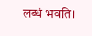लब्धं भवति।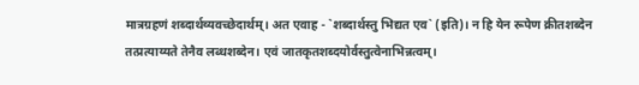मात्रग्रहणं शब्दार्थव्यवच्छेदार्थम्। अत एवाह - `शब्दार्थस्तु भिद्यत एव` (इति)। न हि येन रूपेण क्रीतशब्देन तत्प्रत्याय्यते तेनैव लब्धशब्देन। एवं जातकृतशब्दयोर्वस्तुत्वेनाभिन्नत्वम्।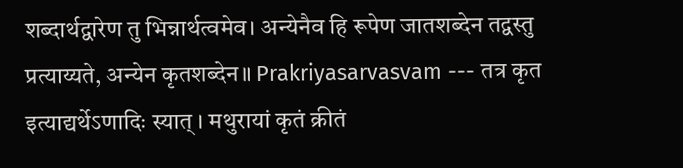शब्दार्थद्वारेण तु भिन्नार्थत्वमेव। अन्येनैव हि रूपेण जातशब्देन तद्वस्तु प्रत्याय्यते, अन्येन कृतशब्देन॥ Prakriyasarvasvam --- तत्र कृत इत्याद्यर्थेऽणादिः स्यात् । मथुरायां कृतं क्रीतं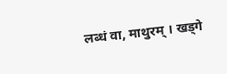लब्धं वा, माथुरम् । खड्गे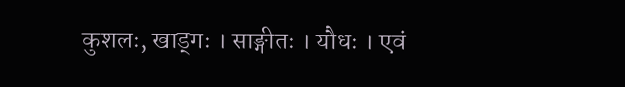कुशलः, खाड्गः । साङ्गीतः । यौधः । एवं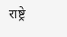राष्ट्रे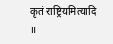कृतं राष्ट्रियमित्यादि ॥